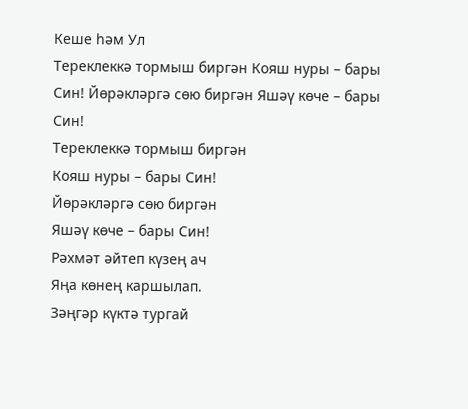Кеше һәм Ул
Тереклеккә тормыш биргән Кояш нуры – бары Син! Йөрәкләргә сөю биргән Яшәү көче – бары Син!
Тереклеккә тормыш биргән
Кояш нуры – бары Син!
Йөрәкләргә сөю биргән
Яшәү көче – бары Син!
Рәхмәт әйтеп күзең ач
Яңа көнең каршылап.
Зәңгәр күктә тургай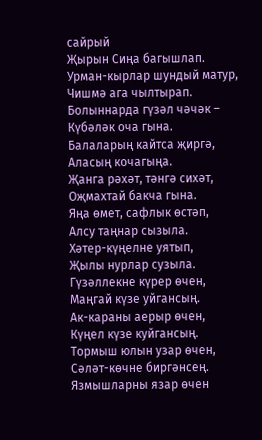сайрый
Җырын Сиңа багышлап.
Урман-кырлар шундый матур,
Чишмә ага чылтырап.
Болыннарда гүзәл чәчәк –
Күбәләк оча гына.
Балаларың кайтса җиргә,
Аласың кочагыңа.
Җанга рәхәт, тәнгә сихәт,
Оҗмахтай бакча гына.
Яңа өмет, сафлык өстәп,
Алсу таңнар сызыла.
Хәтер-күңелне уятып,
Җылы нурлар сузыла.
Гүзәллекне күрер өчен,
Маңгай күзе уйгансың.
Ак-караны аерыр өчен,
Күңел күзе куйгансың.
Тормыш юлын узар өчен,
Сәләт-көчне биргәнсең.
Язмышларны язар өчен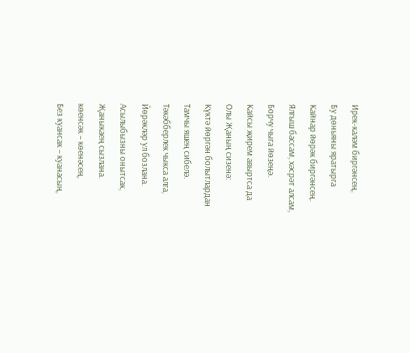Ирек-каләм биргәнсең,
Бу дөньяны яратырга
Кайнар йөрәк биргәнсең.
Ялгыш бассам, хәсрәт алсам,
Борчу чыга йөзеңә.
Кайсы җирем авыртса да
Олы Җаның сизенә:
Күктә йөргән болытлардан
Тамчы яшең сибелә.
Тәкәбберлек чыкса алга,
Йөрәкләр ул бозлана.
Асылыбызны онытсак,
Җаныкаең сызлана.
көенсәк – көенәсең,
Без куансак – куанасың,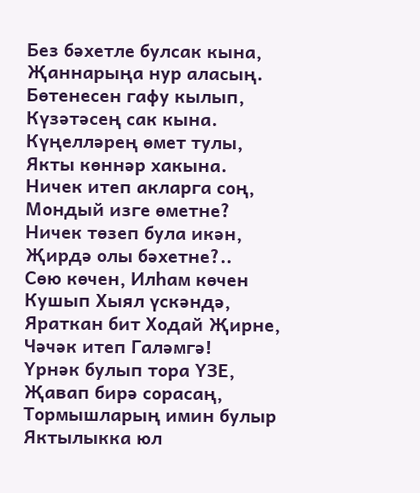Без бәхетле булсак кына,
Җаннарыңа нур аласың.
Бөтенесен гафу кылып,
Күзәтәсең сак кына.
Күңелләрең өмет тулы,
Якты көннәр хакына.
Ничек итеп акларга соң,
Мондый изге өметне?
Ничек төзеп була икән,
Җирдә олы бәхетне?..
Сөю көчен, Илһам көчен
Кушып Хыял үскәндә,
Яраткан бит Ходай Җирне,
Чәчәк итеп Галәмгә!
Үрнәк булып тора ҮЗЕ,
Җавап бирә сорасаң,
Тормышларың имин булыр
Яктылыкка юл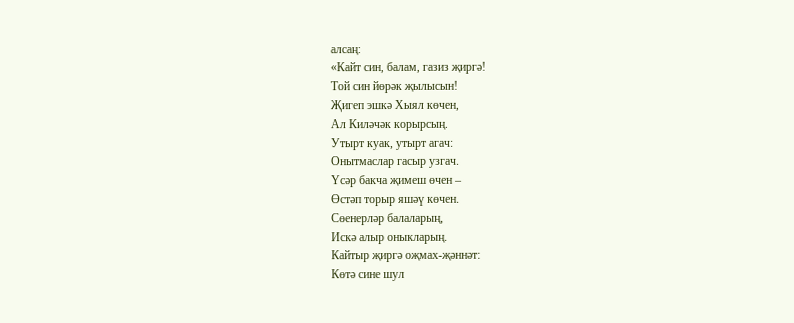алсаң:
«Кайт син, балам, газиз җиргә!
Той син йөрәк җылысын!
Җигеп эшкә Хыял көчен,
Ал Киләчәк корырсың.
Утырт куак, утырт агач:
Онытмаслар гасыр узгач.
Үсәр бакча җимеш өчен –
Өстәп торыр яшәү көчен.
Сөенерләр балаларың,
Искә алыр оныкларың.
Кайтыр җиргә оҗмах-җәннәт:
Көтә сине шул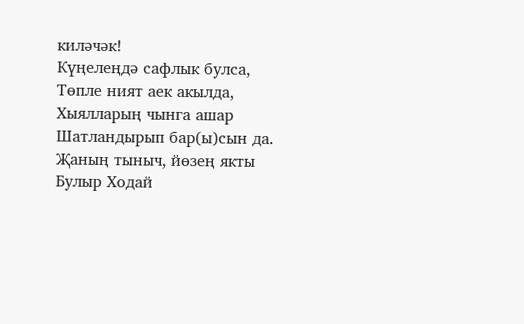киләчәк!
Күңелеңдә сафлык булса,
Төпле ният аек акылда,
Хыялларың чынга ашар
Шатландырып бар(ы)сын да.
Җаның тыныч, йөзең якты
Булыр Ходай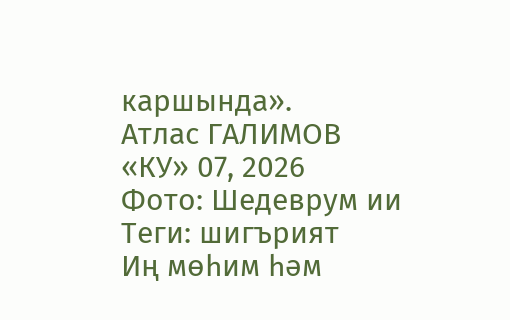каршында».
Атлас ГАЛИМОВ
«КУ» 07, 2026
Фото: Шедеврум ии
Теги: шигърият
Иң мөһим һәм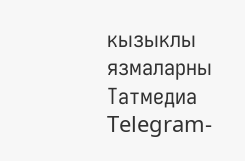кызыклы язмаларны Татмедиа Telegram-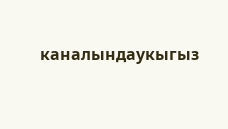каналындаукыгыз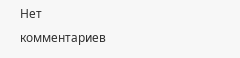Нет комментариев